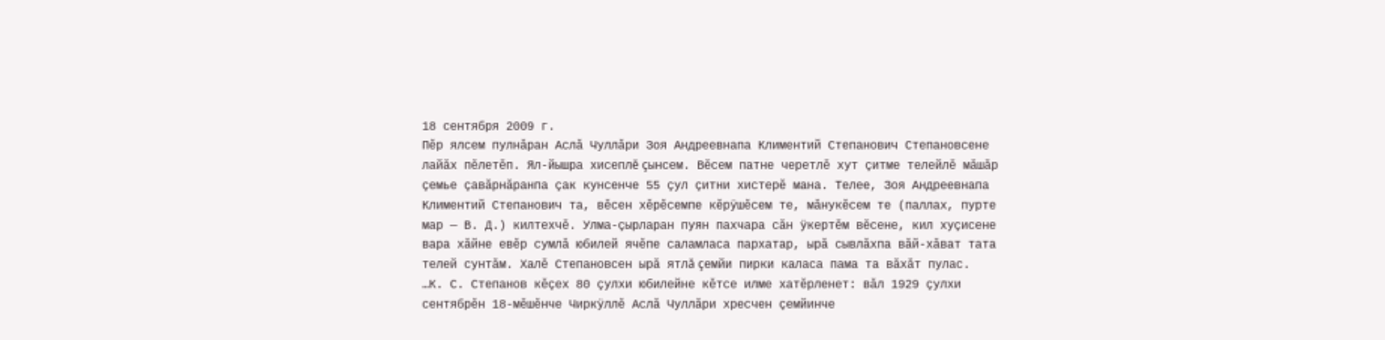18 сентября 2009 г.
Пĕр ялсем пулнăран Аслă Чуллăри Зоя Андреевнапа Климентий Степанович Степановсене лайăх пĕлетĕп. Ял-йышра хисеплĕ çынсем. Вĕсем патне черетлĕ хут çитме телейлĕ мăшăр çемье çавăрнăранпа çак кунсенче 55 çул çитни хистерĕ мана. Телее, Зоя Андреевнапа Климентий Степанович та, вĕсен хĕрĕсемпе кĕрÿшĕсем те, мăнукĕсем те (паллах, пурте мар — В. Д.) килтехчĕ. Улма-çырларан пуян пахчара сăн ÿкертĕм вĕсене, кил хуçисене вара хăйне евĕр сумлă юбилей ячĕпе саламласа пархатар, ырă сывлăхпа вăй-хăват тата телей сунтăм. Халĕ Степановсен ырă ятлă çемйи пирки каласа пама та вăхăт пулас.
…К. С. Степанов кĕçех 80 çулхи юбилейне кĕтсе илме хатĕрленет: вăл 1929 çулхи сентябрĕн 18-мĕшĕнче Чиркÿллĕ Аслă Чуллăри хресчен çемйинче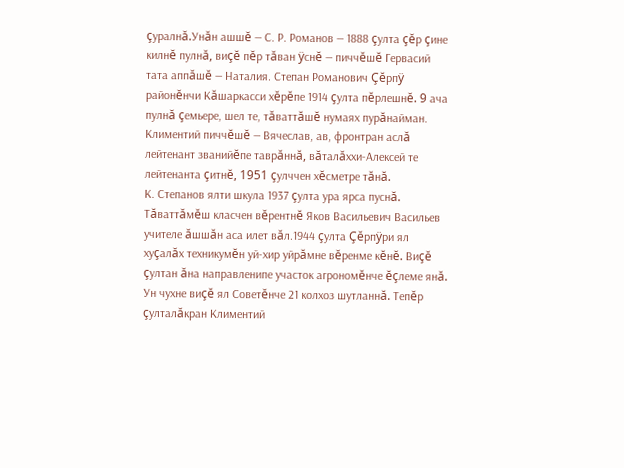çуралнă.Унăн ашшĕ — С. Р. Романов — 1888 çулта çĕр çине килнĕ пулнă, виçĕ пĕр тăван ÿснĕ — пиччĕшĕ Гервасий тата аппăшĕ — Наталия. Степан Романович Çĕрпÿ районĕнчи Кăшаркасси хĕрĕпе 1914 çулта пĕрлешнĕ. 9 ача пулнă çемьере, шел те, тăваттăшĕ нумаях пурăнайман. Климентий пиччĕшĕ — Вячеслав, ав, фронтран аслă лейтенант званийĕпе таврăннă, вăталăххи-Алексей те лейтенанта çитнĕ, 1951 çулччен хĕсметре тăнă.
К. Степанов ялти шкула 1937 çулта ура ярса пуснă. Тăваттăмĕш класчен вĕрентнĕ Яков Васильевич Васильев учителе ăшшăн аса илет вăл.1944 çулта Çĕрпÿри ял хуçалăх техникумĕн уй-хир уйрăмне вĕренме кĕнĕ. Виçĕ çултан ăна направленипе участок агрономĕнче ĕçлеме янă. Ун чухне виçĕ ял Советĕнче 21 колхоз шутланнă. Тепĕр çулталăкран Климентий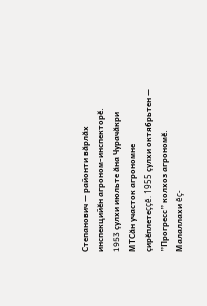Степанович — районти вăрлăх инспекцийĕн агроном-инспекторĕ. 1953 çулхи июльте ăна Чурачăкри МТСăн участок агрономне çирĕплетеççĕ. 1955 çулхи октябрьтен — ”Прогресс” колхоз агрономĕ.
Малаллахи ĕç-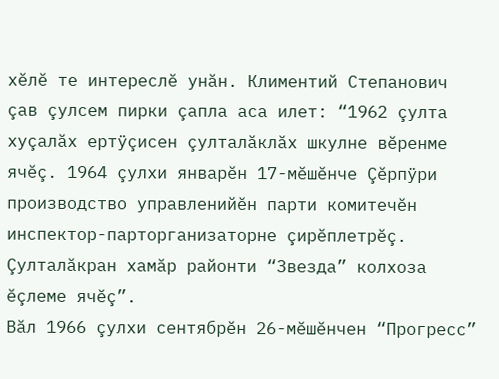хĕлĕ те интереслĕ унăн. Климентий Степанович çав çулсем пирки çапла аса илет: “1962 çулта хуçалăх ертÿçисен çулталăклăх шкулне вĕренме ячĕç. 1964 çулхи январĕн 17-мĕшĕнче Çĕрпÿри производство управленийĕн парти комитечĕн инспектор-парторганизаторне çирĕплетрĕç. Çулталăкран хамăр районти “Звезда” колхоза ĕçлеме ячĕç”.
Вăл 1966 çулхи сентябрĕн 26-мĕшĕнчен “Прогресс”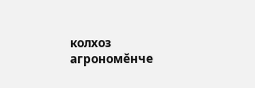колхоз агрономĕнче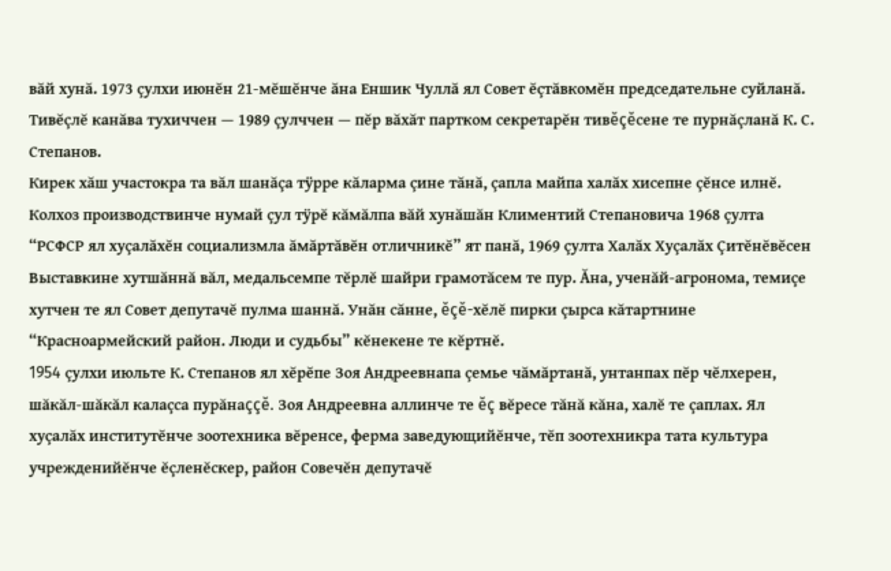вăй хунă. 1973 çулхи июнĕн 21-мĕшĕнче ăна Еншик Чуллă ял Совет ĕçтăвкомĕн председательне суйланă. Тивĕçлĕ канăва тухиччен — 1989 çулччен — пĕр вăхăт партком секретарĕн тивĕçĕсене те пурнăçланă К. С. Степанов.
Кирек хăш участокра та вăл шанăçа тÿрре кăларма çине тăнă, çапла майпа халăх хисепне çĕнсе илнĕ. Колхоз производствинче нумай çул тÿрĕ кăмăлпа вăй хунăшăн Климентий Степановича 1968 çулта “РСФСР ял хуçалăхĕн социализмла ăмăртăвĕн отличникĕ” ят панă, 1969 çулта Халăх Хуçалăх Çитĕнĕвĕсен Выставкине хутшăннă вăл, медальсемпе тĕрлĕ шайри грамотăсем те пур. Ăна, ученăй-агронома, темиçе хутчен те ял Совет депутачĕ пулма шаннă. Унăн сăнне, ĕçĕ-хĕлĕ пирки çырса кăтартнине “Красноармейский район. Люди и судьбы” кĕнекене те кĕртнĕ.
1954 çулхи июльте К. Степанов ял хĕрĕпе Зоя Андреевнапа çемье чăмăртанă, унтанпах пĕр чĕлхерен, шăкăл-шăкăл калаçса пурăнаççĕ. Зоя Андреевна аллинче те ĕç вĕресе тăнă кăна, халĕ те çаплах. Ял хуçалăх институтĕнче зоотехника вĕренсе, ферма заведующийĕнче, тĕп зоотехникра тата культура учрежденийĕнче ĕçленĕскер, район Совечĕн депутачĕ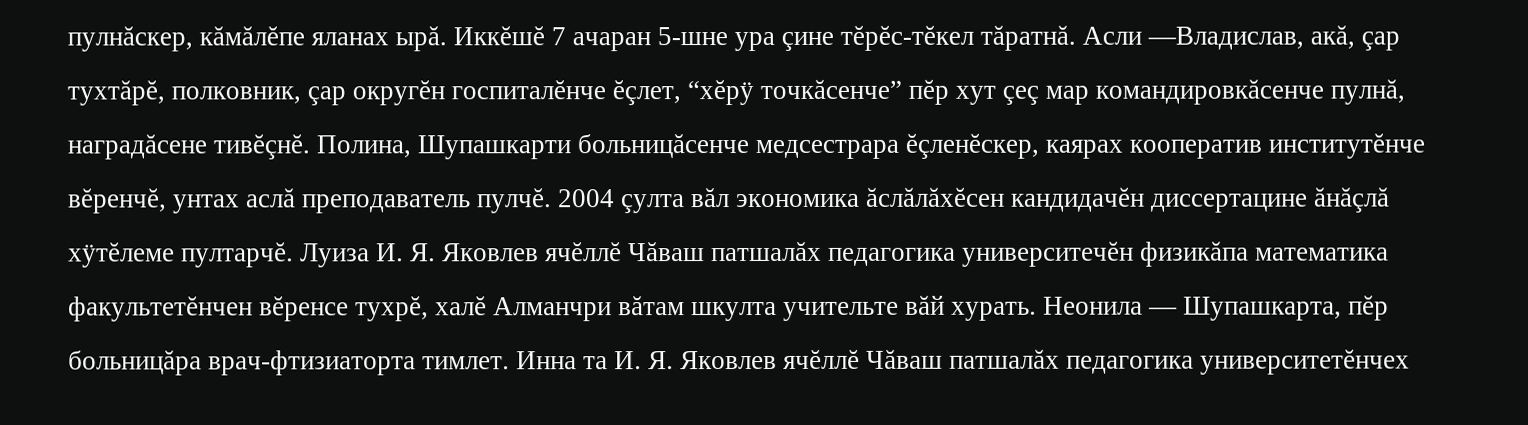пулнăскер, кăмăлĕпе яланах ырă. Иккĕшĕ 7 ачаран 5-шне ура çине тĕрĕс-тĕкел тăратнă. Асли —Владислав, акă, çар тухтăрĕ, полковник, çар округĕн госпиталĕнче ĕçлет, “хĕрÿ точкăсенче” пĕр хут çеç мар командировкăсенче пулнă, наградăсене тивĕçнĕ. Полина, Шупашкарти больницăсенче медсестрара ĕçленĕскер, каярах кооператив институтĕнче вĕренчĕ, унтах аслă преподаватель пулчĕ. 2004 çулта вăл экономика ăслăлăхĕсен кандидачĕн диссертацине ăнăçлă хÿтĕлеме пултарчĕ. Луиза И. Я. Яковлев ячĕллĕ Чăваш патшалăх педагогика университечĕн физикăпа математика факультетĕнчен вĕренсе тухрĕ, халĕ Алманчри вăтам шкулта учительте вăй хурать. Неонила — Шупашкарта, пĕр больницăра врач-фтизиаторта тимлет. Инна та И. Я. Яковлев ячĕллĕ Чăваш патшалăх педагогика университетĕнчех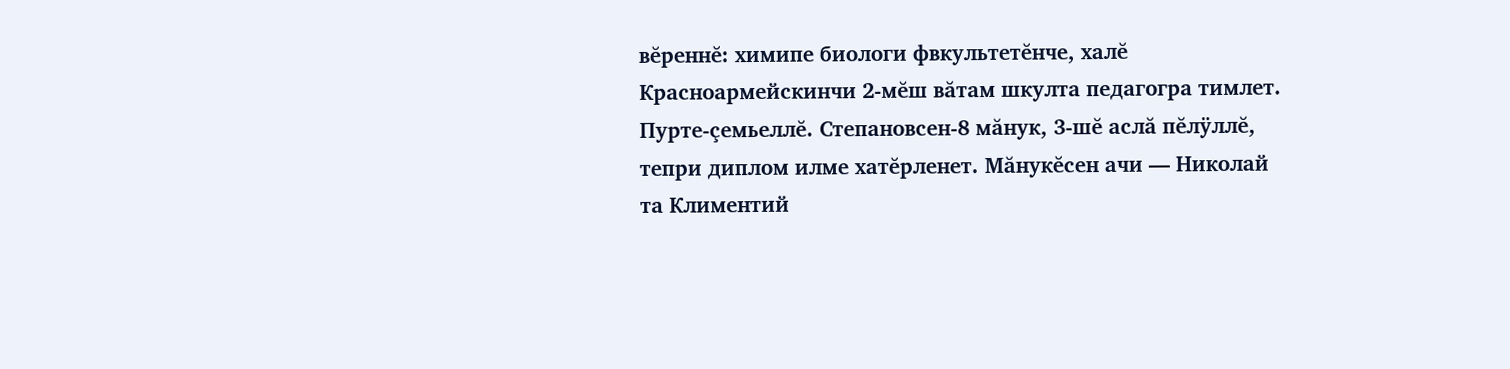вĕреннĕ: химипе биологи фвкультетĕнче, халĕ Красноармейскинчи 2-мĕш вăтам шкулта педагогра тимлет. Пурте-çемьеллĕ. Степановсен-8 мăнук, 3-шĕ аслă пĕлÿллĕ, тепри диплом илме хатĕрленет. Мăнукĕсен ачи — Николай та Климентий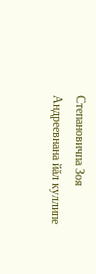Степановичпа Зоя Андреевнана йăл куллипе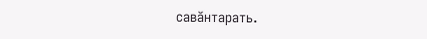савăнтарать.